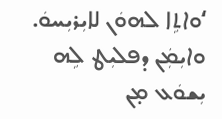‘ܘܐܬܹܐ ܠܗܘܿܢ ܠܐܝܼܪܝܼܚܘܿ. ܘܐܝܼܡܲܢ ܕܦܠܝܼܛ ܠܹܗ ܝܼܫܘܿܥ ܡ̣ܢ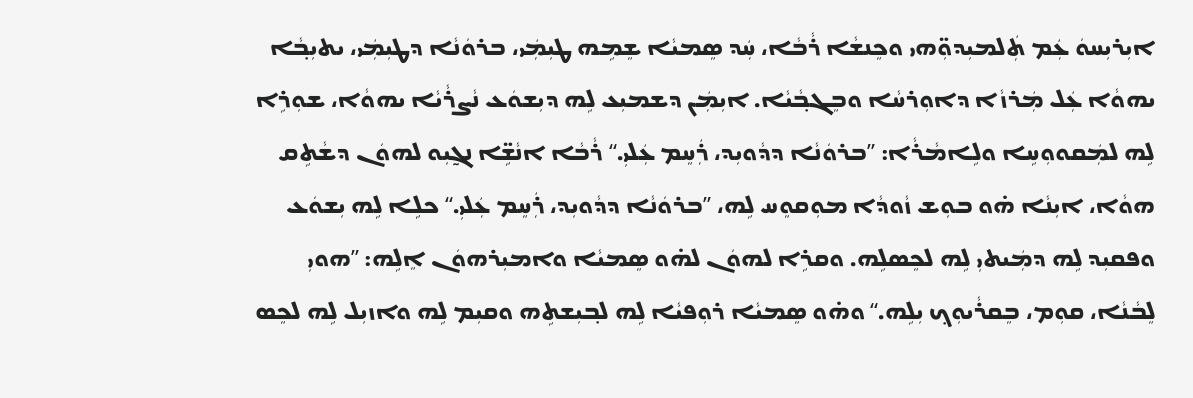ܐܝܼܪܝܼܚܘܿ ܥܲܡ ܬܲܠܡܝܼܕܘܼ̈ܗܝ ܘܟܸܢܫܵܐ ܪܵܒܵܐ، ܚܲܕ ܣܸܡܝܵܐ ܫܸܡܹܗ ܛܝܼܡܲܝ، ܒܪܘܿܢܵܐ ܕܛܝܼܡܲܝ، ܝܬܝܼܒ݂ܵܐ ܝܗܘܵܐ ܥܲܠ ܡܲܪܙܵܐ ܕܐܘܼܪܚܵܐ ܘܒܸܓܒ݂ܵܝܵܐ. ܐܝܼܡܲܢ ܕܫܡܝܼܥ ܠܹܗ ܕܝܼܫܘܿܥ ܢܵܨܪܵܝܵܐ ܝܗܘܵܐ، ܫܘܼܪܹܐ ܠܹܗ ܠܡܲܩܘܘܼܚܹܐ ܘܠܹܐܡܵܪܵܐ: ”ܒܪܘܿܢܵܐ ܕܕܵܘܝܼܕ، ܪܲܚܸܡ ܥܲܠܝܼ.“ ܪܵܒܵܐ ܐܢܵܫܹ̈ܐ ܢܓ̰ܝܼܘ ܠܗܘܿܢ ܕܫܵܬܹܩ ܗܘܵܐ، ܐܝܼܢܵܐ ܗ̇ܘ ܒܘܼܫ ܙܵܘܕܵܐ ܡܘܼܩܘܸܚ ܠܹܗ، ”ܒܪܘܿܢܵܐ ܕܕܵܘܝܼܕ، ܪܲܚܸܡ ܥܲܠܝܼ.“ ܟܠܹܐ ܠܹܗ ܝܼܫܘܿܥ ܘܦܩܝܼܕ ܠܹܗ ܕܡܲܝܬܝܼ ܠܹܗ ܠܟܸܣܠܹܗ. ܘܩܪܹܐ ܠܗܘܿܢ ܠܗ̇ܘ ܣܸܡܝܵܐ ܘܐܡܝܼܪܗܘܿܢ ܐܸܠܹܗ: ”ܗܘܝܼ ܠܸܒܵܢܵܐ، ܩܘܼܡ، ܒܸܩܪܵܝܘܼܟ݂ ܝܼܠܹܗ.“ ܘܗ̇ܘ ܣܸܡܝܵܐ ܪܘܼܦܝܵܐ ܠܹܗ ܠܒ݂ܝܼܫܬܹܗ ܘܩܝܼܡ ܠܹܗ ܘܐܙܝܼܠ ܠܹܗ ܠܟܸܣ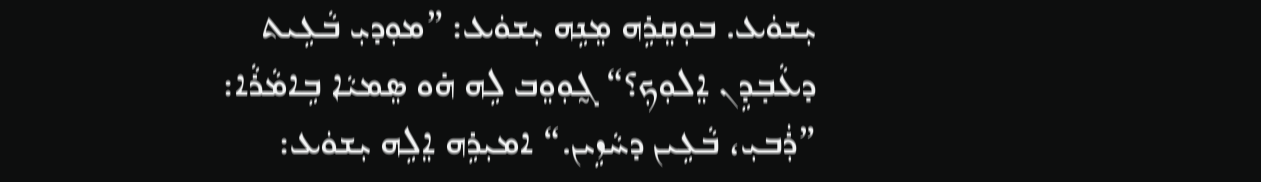ܝܼܫܘܿܥ. ܒܘܼܩܸܪܹܗ ܡܸܢܹܗ ܝܼܫܘܿܥ: ”ܡܘܼܕܝܼ ܒܵܥܹܝܬ ܕܥܵܒ݂ܕܹܢ ܐܸܠܘܼܟ݂؟“ ܓ̰ܘܼܘܸܒ ܠܹܗ ܗ̇ܘ ܣܸܡܝܵܐ ܒܹܐܡܵܪܵܐ: ”ܪܲܒܝܼ، ܒܵܥܹܝܢ ܕܚܵܙܹܝܢ.“ ܐܡܝܼܪܹܗ ܐܸܠܹܗ ܝܼܫܘܿܥ: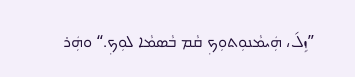”ܙܹܠ݇، ܗܲܝܡܵܢܘܼܬܘܼܟ݂ ܩܵܡ ܒܵܣܡܵܐ ܠܘܼܟ݂.“ ܘܗܲܪ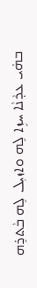ܒܗ̇ܝ ܥܕܵܢܵܐ ܚܙܹܐ ܠܹܗ ܘܐܙܝܼܠ ܠܹܗ ܒܵܬܪܹܗ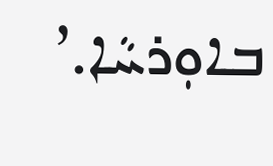ܒܐܘܼܪܚܵܐ.’